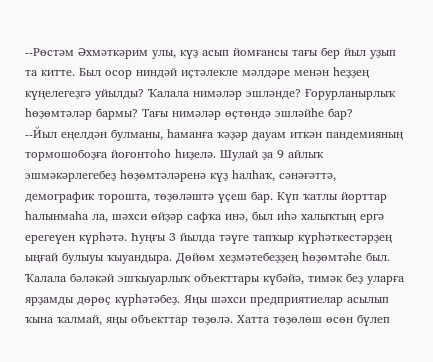--Рөстәм Әхмәткәрим улы, күҙ асып йомғансы тағы бер йыл уҙып та китте. Был осор ниндәй иҫтәлекле мәлдәре менән һеҙҙең күңелегеҙгә уйылды? Ҡалала нимәләр эшләнде? Ғорурланырлыҡ һөҙөмтәләр бармы? Тағы нимәләр өҫтөндә эшләйһе бар?
--Йыл еңелдән булманы, һаманға ҡәҙәр дауам иткән пандемияның тормошобоҙға йоғонтоһо һиҙелә. Шулай ҙа 9 айлыҡ эшмәкәрлегебеҙ һөҙөмтәләренә күҙ һалһаҡ, сәнәғәттә, демографик торошта, төҙөләштә үҫеш бар. Күп ҡатлы йорттар һалынмаһа ла, шәхси өйҙәр сафҡа инә, был иһә халыҡтың ергә ерегеүен күрһәтә. Һуңғы 3 йылда тәүге тапҡыр күрһәткестәрҙең ыңғай булыуы ҡыуандыра. Дөйөм хеҙмәтебеҙҙең һөҙөмтәһе был. Ҡалала бәләкәй эшҡыуарлыҡ объекттары күбәйә, тимәк беҙ уларға ярҙамды дөрөҫ күрһәтәбеҙ. Яңы шәхси предприятиелар асылып ҡына ҡалмай, яңы объекттар төҙөлә. Хатта төҙөлөш өсөн бүлеп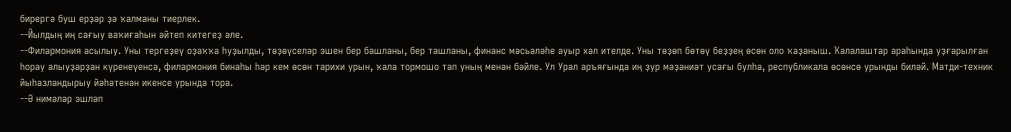бирергә буш ерҙәр ҙә ҡалманы тиерлек.
--Йылдың иң сағыу ваҡиғаһын әйтеп китегеҙ әле.
--Филармония асылыу. Уны тергеҙеү оҙаҡҡа һуҙылды, төҙөүселәр эшен бер башланы, бер ташланы, финанс мәсьәләһе ауыр хәл ителде. Уны төҙөп бөтөү беҙҙең өсөн оло ҡаҙаныш. Ҡалалаштар араһында уҙғарылған һорау алыуҙарҙан күренеүенсә, филармония бинаһы һәр кем өсөн тарихи урын, ҡала тормошо тап уның менән бәйле. Ул Урал аръяғында иң ҙур мәҙәниәт усағы булһа, республикала өсөнсө урынды биләй. Матди-техник йыһазландырыу йәһәтенән икенсе урында тора.
--Ә нимәләр эшләп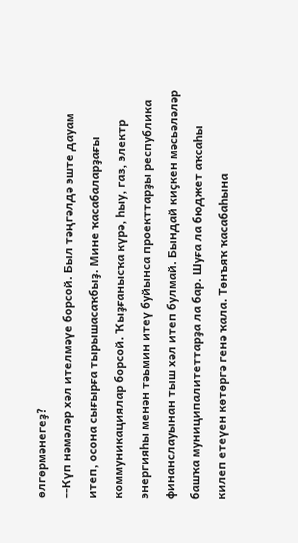өлгөрмәнегеҙ?
--Күп нәмәләр хәл ителмәүе борсой. Был тәңгәлдә эште дауам итеп, осона сығырға тырышасаҡбыҙ. Мине ҡасабаларҙағы коммуникациялар борсой. Ҡыҙғанысҡа күрә, һыу, газ, электр энергияһы менән тәьмин итеү буйынса проекттарҙы республика финанслауынан тыш хәл итеп булмай. Бындай киҫкен мәсьәләләр башҡа муниципалитеттарҙа ла бар. Шуға ла бюджет аҡсаһы килеп етеүен көтөргә генә ҡала. Төнъяҡ ҡасабаһына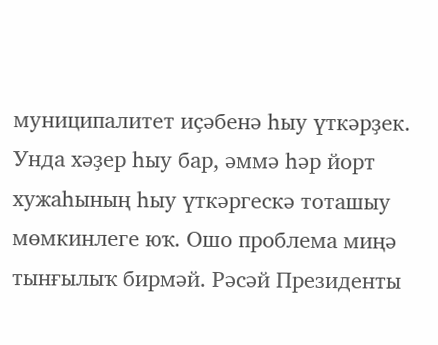муниципалитет иҫәбенә һыу үткәрҙек. Унда хәҙер һыу бар, әммә һәр йорт хужаһының һыу үткәргескә тоташыу мөмкинлеге юҡ. Ошо проблема миңә тынғылыҡ бирмәй. Рәсәй Президенты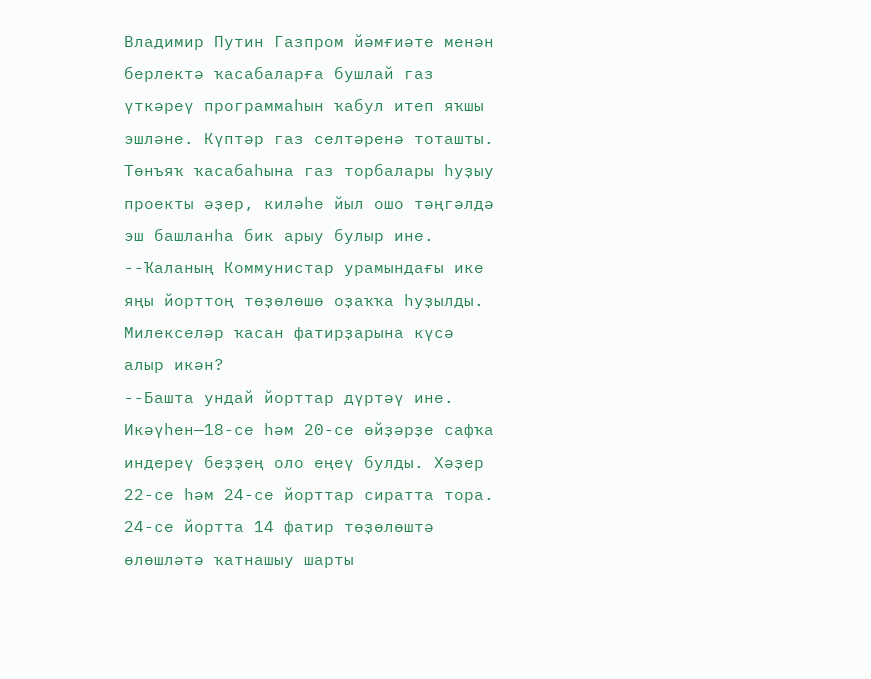Владимир Путин Газпром йәмғиәте менән берлектә ҡасабаларға бушлай газ үткәреү программаһын ҡабул итеп яҡшы эшләне. Күптәр газ селтәренә тоташты. Төнъяҡ ҡасабаһына газ торбалары һуҙыу проекты әҙер, киләһе йыл ошо тәңгәлдә эш башланһа бик арыу булыр ине.
--Ҡаланың Коммунистар урамындағы ике яңы йорттоң төҙөлөшө оҙаҡҡа һуҙылды. Милекселәр ҡасан фатирҙарына күсә алыр икән?
--Башта ундай йорттар дүртәү ине. Икәүһен—18-се һәм 20-се өйҙәрҙе сафҡа индереү беҙҙең оло еңеү булды. Хәҙер 22-се һәм 24-се йорттар сиратта тора. 24-се йортта 14 фатир төҙөлөштә өлөшләтә ҡатнашыу шарты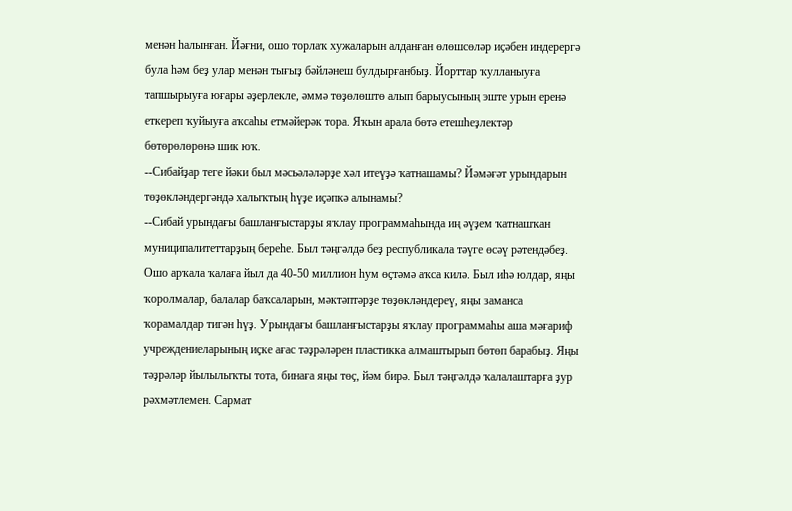менән һалынған. Йәғни, ошо торлаҡ хужаларын алданған өлөшсөләр иҫәбен индерергә була һәм беҙ улар менән тығыҙ бәйләнеш булдырғанбыҙ. Йорттар ҡулланыуға тапшырыуға юғары әҙерлекле, әммә төҙөлөштө алып барыусының эште урын еренә еткереп ҡуйыуға аҡсаһы етмәйерәк тора. Яҡын арала бөтә етешһеҙлектәр бөтөрөлөрөнә шик юҡ.
--Сибайҙар теге йәки был мәсьәләләрҙе хәл итеүҙә ҡатнашамы? Йәмәғәт урындарын төҙөкләндергәндә халыҡтың һүҙе иҫәпкә алынамы?
--Сибай урындағы башланғыстарҙы яҡлау программаһында иң әүҙем ҡатнашҡан муниципалитеттарҙың береһе. Был тәңгәлдә беҙ республикала тәүге өсәү рәтендәбеҙ. Ошо арҡала ҡалаға йыл да 40-50 миллион һум өҫтәмә аҡса килә. Был иһә юлдар, яңы ҡоролмалар, балалар баҡсаларын, мәктәптәрҙе төҙөкләндереү, яңы заманса ҡорамалдар тигән һүҙ. Урындағы башланғыстарҙы яҡлау программаһы аша мәғариф учреждениеларының иҫке ағас тәҙрәләрен пластикка алмаштырып бөтөп барабыҙ. Яңы тәҙрәләр йылылыҡты тота, бинаға яңы төҫ, йәм бирә. Был тәңгәлдә ҡалалаштарға ҙур рәхмәтлемен. Сармат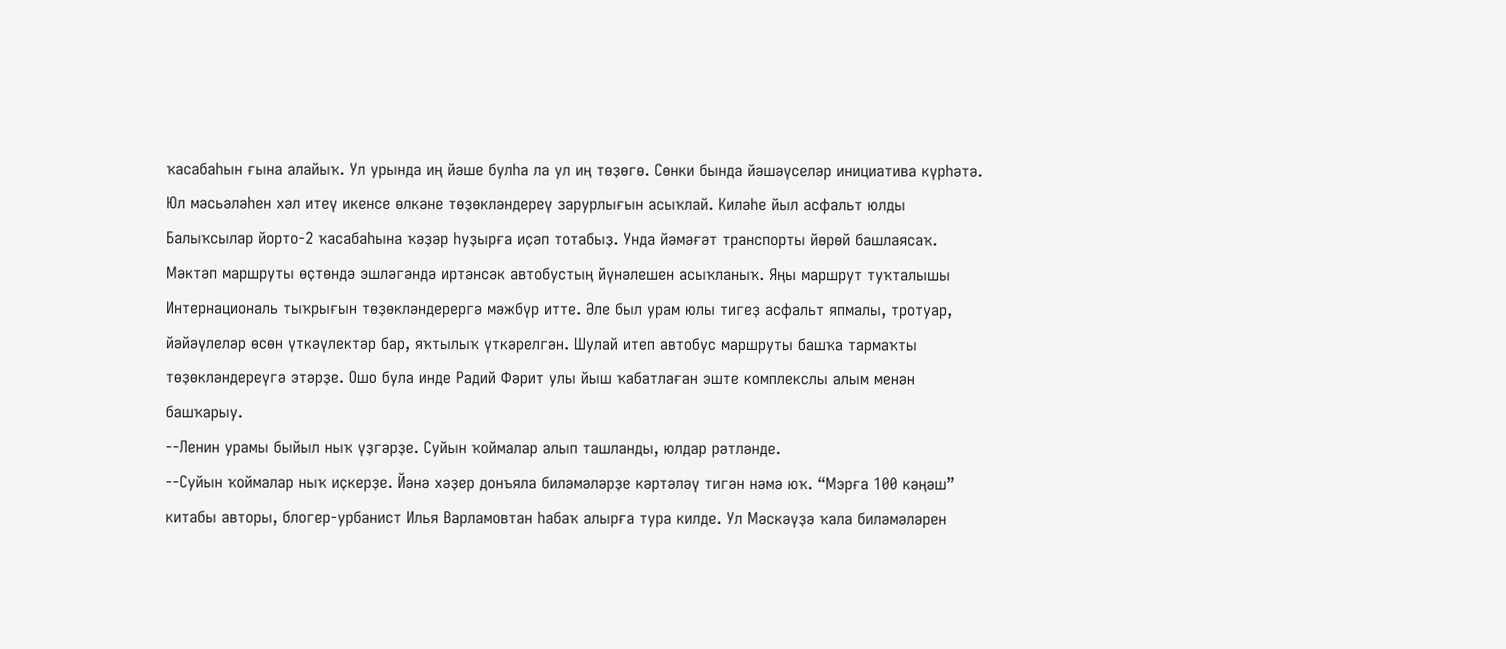ҡасабаһын ғына алайыҡ. Ул урында иң йәше булһа ла ул иң төҙөгө. Сөнки бында йәшәүселәр инициатива күрһәтә. Юл мәсьәләһен хәл итеү икенсе өлкәне төҙөкләндереү зарурлығын асыҡлай. Киләһе йыл асфальт юлды Балыҡсылар йорто-2 ҡасабаһына ҡәҙәр һуҙырға иҫәп тотабыҙ. Унда йәмәғәт транспорты йөрөй башлаясаҡ. Мәктәп маршруты өҫтөндә эшләгәндә иртәнсәк автобустың йүнәлешен асыҡланыҡ. Яңы маршрут туҡталышы Интернациональ тыҡрығын төҙөкләндерергә мәжбүр итте. Әле был урам юлы тигеҙ асфальт япмалы, тротуар, йәйәүлеләр өсөн үткәүлектәр бар, яҡтылыҡ үткәрелгән. Шулай итеп автобус маршруты башҡа тармаҡты төҙөкләндереүгә этәрҙе. Ошо була инде Радий Фәрит улы йыш ҡабатлаған эште комплекслы алым менән башҡарыу.
--Ленин урамы быйыл ныҡ үҙгәрҙе. Суйын ҡоймалар алып ташланды, юлдар рәтләнде.
--Суйын ҡоймалар ныҡ иҫкерҙе. Йәнә хәҙер донъяла биләмәләрҙе кәртәләү тигән нәмә юҡ. “Мэрға 100 кәңәш” китабы авторы, блогер-урбанист Илья Варламовтан һабаҡ алырға тура килде. Ул Мәскәүҙә ҡала биләмәләрен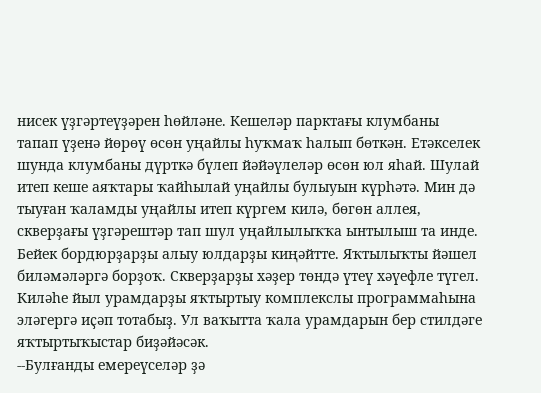нисек үҙгәртеүҙәрен һөйләне. Кешеләр парктағы клумбаны тапап үҙенә йөрөү өсөн уңайлы һуҡмаҡ һалып бөткән. Етәкселек шунда клумбаны дүрткә бүлеп йәйәүлеләр өсөн юл яһай. Шулай итеп кеше аяҡтары ҡайһылай уңайлы булыуын күрһәтә. Мин дә тыуған ҡаламды уңайлы итеп күргем килә, бөгөн аллея, скверҙағы үҙгәрештәр тап шул уңайлылыҡҡа ынтылыш та инде. Бейек бордюрҙарҙы алыу юлдарҙы киңәйтте. Яҡтылыҡты йәшел биләмәләргә борҙоҡ. Скверҙарҙы хәҙер төндә үтеү хәүефле түгел. Киләһе йыл урамдарҙы яҡтыртыу комплекслы программаһына эләгергә иҫәп тотабыҙ. Ул ваҡытта ҡала урамдарын бер стилдәге яҡтыртыҡыстар биҙәйәсәк.
--Булғанды емереүселәр ҙә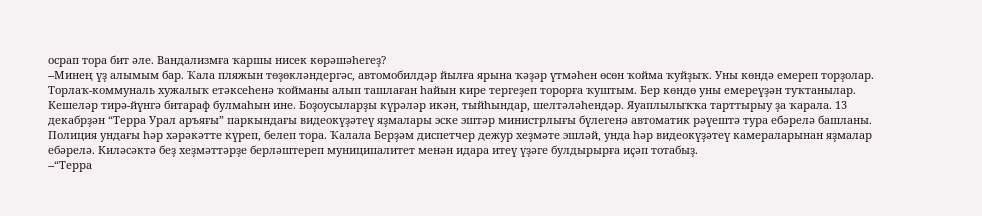осрап тора бит әле. Вандализмға ҡаршы нисек көрәшәһегеҙ?
--Минең үҙ алымым бар. Ҡала пляжын төҙөкләндергәс, автомобилдәр йылға ярына ҡәҙәр үтмәһен өсөн ҡойма ҡуйҙыҡ. Уны көндә емереп торҙолар. Торлаҡ-коммуналь хужалыҡ етәксеһенә ҡойманы алып ташлаған һайын кире тергеҙеп торорға ҡуштым. Бер көндө уны емереүҙән туҡтанылар. Кешеләр тирә-йүнгә битараф булмаһын ине. Боҙоусыларҙы күрәләр икән, тыйһындар, шелтәләһендәр. Яуаплылыҡҡа тарттырыу ҙа ҡарала. 13 декабрҙән “Терра Урал аръяғы” паркындағы видеокүҙәтеү яҙмалары эске эштәр министрлығы бүлегенә автоматик рәүештә тура ебәрелә башланы. Полиция ундағы һәр хәрәкәтте күреп, белеп тора. Ҡалала Берҙәм диспетчер дежур хеҙмәте эшләй, унда һәр видеокүҙәтеү камераларынан яҙмалар ебәрелә. Киләсәктә беҙ хеҙмәттәрҙе берләштереп муниципалитет менән идара итеү үҙәге булдырырға иҫәп тотабыҙ.
--“Терра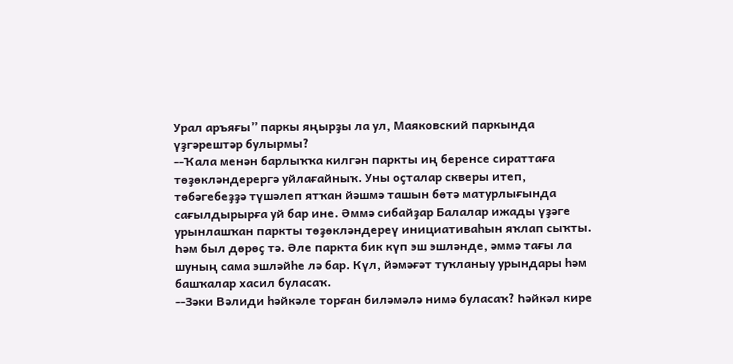Урал аръяғы” паркы яңырҙы ла ул, Маяковский паркында үҙгәрештәр булырмы?
--Ҡала менән барлыҡҡа килгән паркты иң беренсе сираттаға төҙөкләндерергә уйлағайныҡ. Уны оҫталар скверы итеп, төбәгебеҙҙә түшәлеп ятҡан йәшмә ташын бөтә матурлығында сағылдырырға уй бар ине. Әммә сибайҙар Балалар ижады үҙәге урынлашҡан паркты төҙөкләндереү инициативаһын яҡлап сыҡты. Һәм был дөрөҫ тә. Әле паркта бик күп эш эшләнде, әммә тағы ла шуның сама эшләйһе лә бар. Күл, йәмәғәт туҡланыу урындары һәм башҡалар хасил буласаҡ.
--Зәки Вәлиди һәйкәле торған биләмәлә нимә буласаҡ? Һәйкәл кире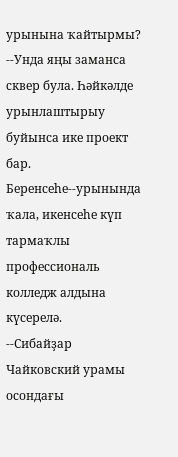урынына ҡайтырмы?
--Унда яңы заманса сквер була. Һәйкәлде урынлаштырыу буйынса ике проект бар. Беренсеһе--урынында ҡала, икенсеһе күп тармаҡлы профессиональ колледж алдына күсерелә.
--Сибайҙар Чайковский урамы осондағы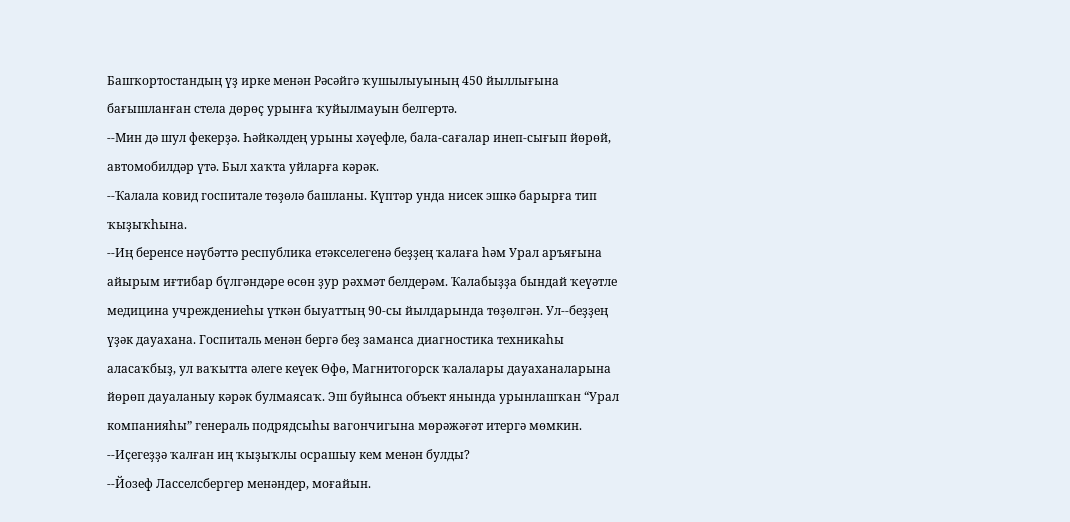Башҡортостандың үҙ ирке менән Рәсәйгә ҡушылыуының 450 йыллығына бағышланған стела дөрөҫ урынға ҡуйылмауын белгертә.
--Мин дә шул фекерҙә. Һәйкәлдең урыны хәүефле, бала-сағалар инеп-сығып йөрөй, автомобилдәр үтә. Был хаҡта уйларға кәрәк.
--Ҡалала ковид госпитале төҙөлә башланы. Күптәр унда нисек эшкә барырға тип ҡыҙыҡһына.
--Иң беренсе нәүбәттә республика етәкселегенә беҙҙең ҡалаға һәм Урал аръяғына айырым иғтибар бүлгәндәре өсөн ҙур рәхмәт белдерәм. Ҡалабыҙҙа бындай ҡеүәтле медицина учреждениеһы үткән быуаттың 90-сы йылдарында төҙөлгән. Ул--беҙҙең үҙәк дауахана. Госпиталь менән бергә беҙ заманса диагностика техникаһы аласаҡбыҙ, ул ваҡытта әлеге кеүек Өфө, Магнитогорск ҡалалары дауаханаларына йөрөп дауаланыу кәрәк булмаясаҡ. Эш буйынса объект янында урынлашҡан “Урал компанияһы” генераль подрядсыһы вагончигына мөрәжәғәт итергә мөмкин.
--Иҫегеҙҙә ҡалған иң ҡыҙыҡлы осрашыу кем менән булды?
--Йозеф Ласселсбергер менәндер, моғайын.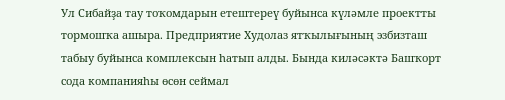Ул Сибайҙа тау тоҡомдарын етештереү буйынса күләмле проектты тормошҡа ашыра. Предприятие Худолаз ятҡылығының эзбизташ табыу буйынса комплексын һатып алды. Бында киләсәктә Башҡорт сода компанияһы өсөн сеймал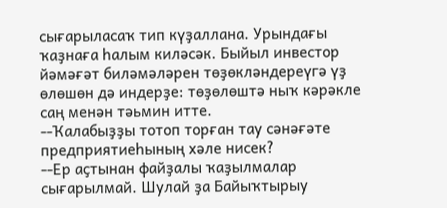сығарыласаҡ тип күҙаллана. Урындағы ҡаҙнаға һалым киләсәк. Быйыл инвестор йәмәғәт биләмәләрен төҙөкләндереүгә үҙ өлөшөн дә индерҙе: төҙөлөштә ныҡ кәрәкле саң менән тәьмин итте.
--Ҡалабыҙҙы тотоп торған тау сәнәғәте предприятиеһының хәле нисек?
--Ер аҫтынан файҙалы ҡаҙылмалар сығарылмай. Шулай ҙа Байыҡтырыу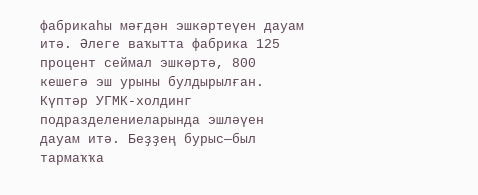фабрикаһы мәғдән эшкәртеүен дауам итә. Әлеге ваҡытта фабрика 125 процент сеймал эшкәртә, 800 кешегә эш урыны булдырылған. Күптәр УГМК-холдинг подразделениеларында эшләүен дауам итә. Беҙҙең бурыс—был тармаҡҡа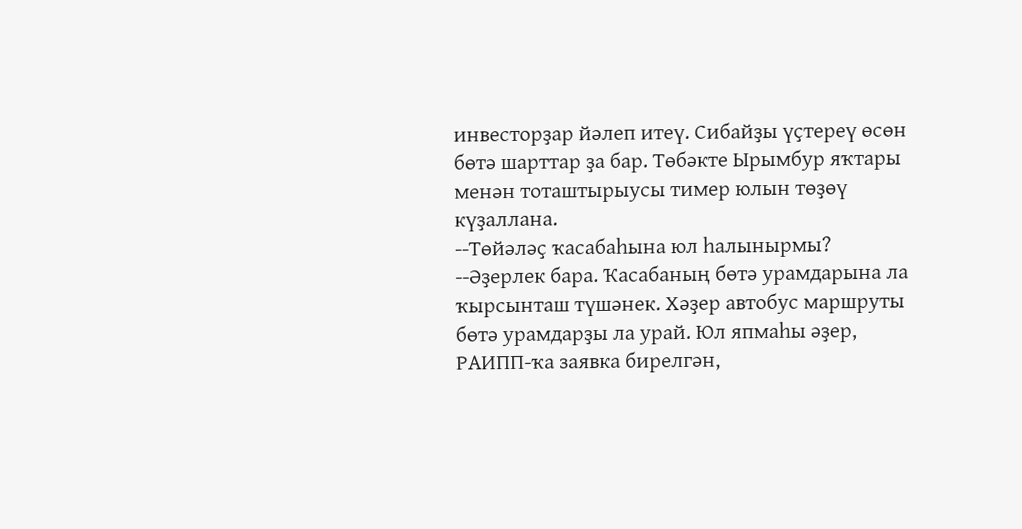инвесторҙар йәлеп итеү. Сибайҙы үҫтереү өсөн бөтә шарттар ҙа бар. Төбәкте Ырымбур яҡтары менән тоташтырыусы тимер юлын төҙөү күҙаллана.
--Төйәләҫ ҡасабаһына юл һалынырмы?
--Әҙерлек бара. Ҡасабаның бөтә урамдарына ла ҡырсынташ түшәнек. Хәҙер автобус маршруты бөтә урамдарҙы ла урай. Юл япмаһы әҙер, РАИПП-ҡа заявка бирелгән,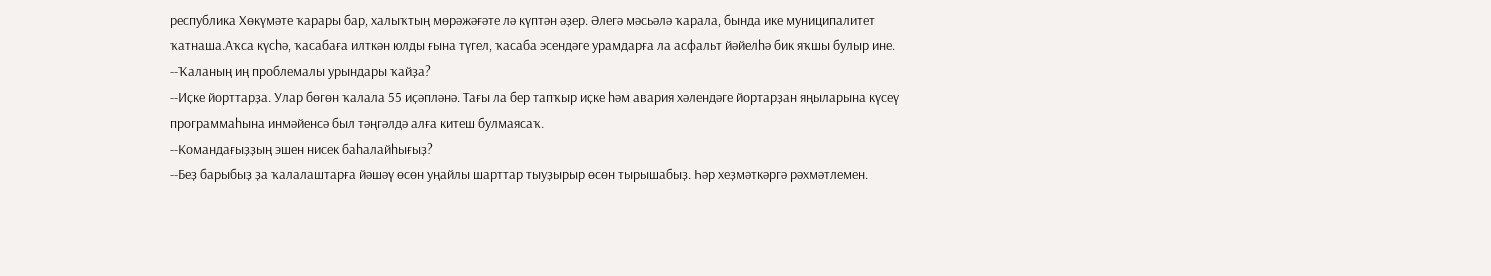республика Хөкүмәте ҡарары бар, халыҡтың мөрәжәғәте лә күптән әҙер. Әлегә мәсьәлә ҡарала, бында ике муниципалитет ҡатнаша.Аҡса күсһә, ҡасабаға илткән юлды ғына түгел, ҡасаба эсендәге урамдарға ла асфальт йәйелһә бик яҡшы булыр ине.
--Ҡаланың иң проблемалы урындары ҡайҙа?
--Иҫке йорттарҙа. Улар бөгөн ҡалала 55 иҫәпләнә. Тағы ла бер тапҡыр иҫке һәм авария хәлендәге йортарҙан яңыларына күсеү программаһына инмәйенсә был тәңгәлдә алға китеш булмаясаҡ.
--Командағыҙҙың эшен нисек баһалайһығыҙ?
--Беҙ барыбыҙ ҙа ҡалалаштарға йәшәү өсөн уңайлы шарттар тыуҙырыр өсөн тырышабыҙ. Һәр хеҙмәткәргә рәхмәтлемен.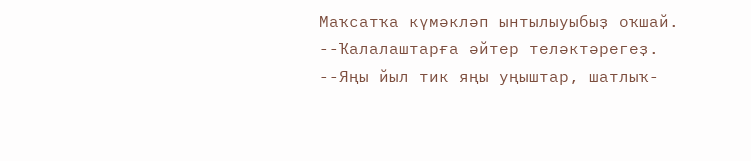Маҡсатҡа күмәкләп ынтылыуыбыҙ оҡшай.
--Ҡалалаштарға әйтер теләктәрегеҙ.
--Яңы йыл тик яңы уңыштар, шатлыҡ-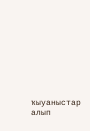ҡыуаныстар алып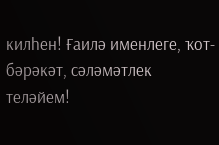килһен! Ғаилә именлеге, ҡот-бәрәкәт, сәләмәтлек теләйем!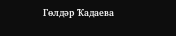Гөлдәр Ҡадаева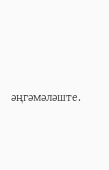әңгәмәләште.